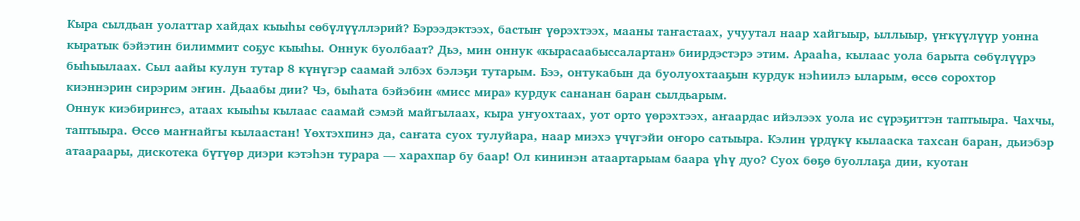Кыра сылдьан уолаттар хайдах кыыһы сөбүлүүллэрий? Бэрээдэктээх, бастыҥ үөрэхтээх, мааны таҥастаах, учуутал наар хайгыыр, ыллыыр, үҥкүүлүүр уонна кыратык бэйэтин билиммит соҕус кыыһы. Оннук буолбаат? Дьэ, мин оннук «кырасаабыссалартан» биирдэстэрэ этим. Арааһа, кылаас уола барыта сөбүлүүрэ быһыылаах. Сыл аайы кулун тутар 8 күнүгэр саамай элбэх бэлэҕи тутарым. Бээ, онтукабын да буолуохтааҕын курдук нэһиилэ ыларым, өссө сорохтор киэннэрин сирэрим эҥин. Дьаабы дии? Чэ, быһата бэйэбин «мисс мира» курдук сананан баран сылдьарым.
Оннук киэбириҥсэ, атаах кыыһы кылаас саамай сэмэй майгылаах, кыра уҥуохтаах, уот орто үөрэхтээх, аҥаардас ийэлээх уола ис сүрэҕиттэн таптыыра. Чахчы, таптыыра. Өссө маҥнайгы кылаастан! Үөхтэхпинэ да, саҥата суох тулуйара, наар миэхэ үчүгэйи оҥоро сатыыра. Кэлин үрдүкү кылааска тахсан баран, дьиэбэр атаараары, дискотека бүтүөр диэри кэтэһэн турара — харахпар бу баар! Ол кининэн атаартарыам баара үһү дуо? Суох бөҕө буоллаҕа дии, куотан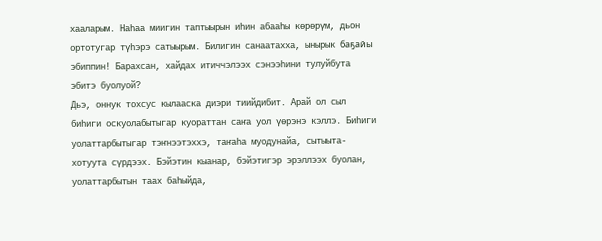хааларым. Наһаа миигин таптыырын иһин абааһы көрөрүм, дьон ортотугар түһэрэ сатыырым. Билигин санаатахха, ынырык баҕайы эбиппин! Барахсан, хайдах итиччэлээх сэнээһини тулуйбута эбитэ буолуой?
Дьэ, оннук тохсус кылааска диэри тиийдибит. Арай ол сыл биһиги оскуолабытыгар куораттан саҥа уол үөрэнэ кэллэ. Биһиги уолаттарбытыгар тэҥнээтэххэ, таҥаһа муодунайа, сытыыта-хотуута сүрдээх. Бэйэтин кыанар, бэйэтигэр эрэллээх буолан, уолаттарбытын таах баһыйда,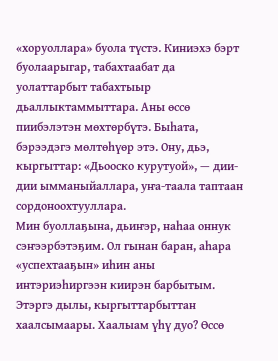«хоруоллара» буола түстэ. Киниэхэ бэрт буолаарыгар, табахтаабат да уолаттарбыт табахтыыр дьаллыктаммыттара. Аны өссө пиибэлэтэн мөхтөрбүтэ. Быһата, бэрээдэгэ мөлтөһүөр этэ. Ону, дьэ, кыргыттар: «Дьооско курутуой», — дии-дии ымманыйаллара, уҥа-таала таптаан сордоноохтууллара.
Мин буоллаҕына, дьиҥэр, наһаа оннук сэҥээрбэтэҕим. Ол гынан баран, аһара «успехтааҕын» иһин аны интэриэһиргээн киирэн барбытым. Этэргэ дылы, кыргыттарбыттан хаалсымаары. Хаалыам үһү дуо? Өссө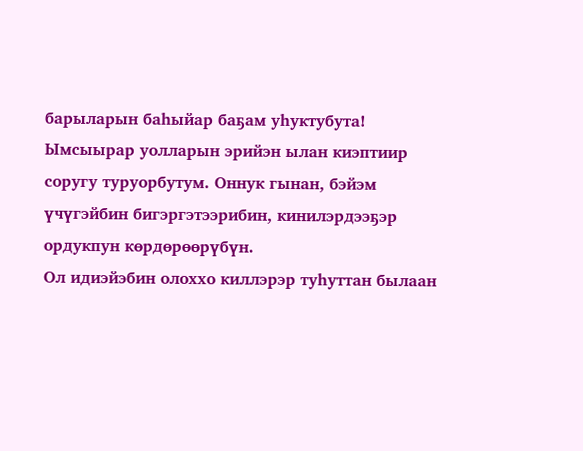барыларын баһыйар баҕам уһуктубута! Ымсыырар уолларын эрийэн ылан киэптиир соругу туруорбутум. Оннук гынан, бэйэм үчүгэйбин бигэргэтээрибин, кинилэрдээҕэр ордукпун көрдөрөөрүбүн.
Ол идиэйэбин олоххо киллэрэр туһуттан былаан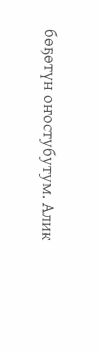бөҕөтүн оҥостубутум. Алик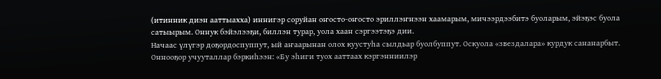(итинник диэн ааттыахха) иннигэр соруйан оҥосто-оҥосто эриллэҥнээн хаамарым, мичээрдээбитэ буоларым, эйэҕэс буола сатыырым. Оннук бэйэлээҕи, биллэн турар, уола хаан сэргээтэҕэ дии.
Начаас үлүгэр доҕордоспуппут, ый аҥаарынан олох куустуһа сылдьар буолбуппут. Оскуола «звездалара» курдук сананарбыт. Оннооҕор учууталлар бэркиһээн: «Бу эһиги туох ааттаах кэргэнниилэр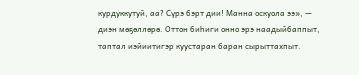курдуккутуй, аа? Сүрэ бэрт дии! Манна оскуола ээ», — диэн мөҕөллөрө. Оттон биһиги онно эрэ наадыйбаппыт, таптал иэйиитигэр куустаран баран сырыттахпыт.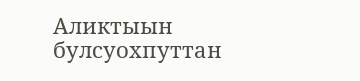Аликтыын булсуохпуттан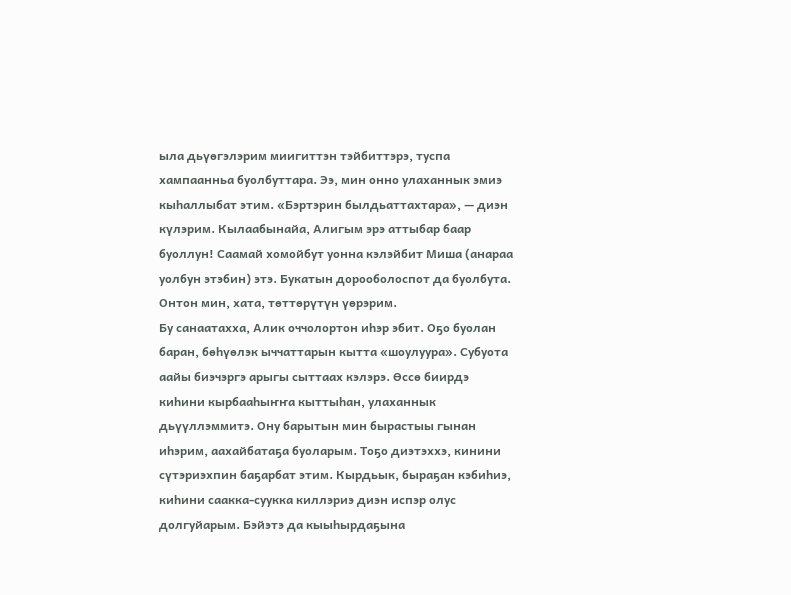ыла дьүөгэлэрим миигиттэн тэйбиттэрэ, туспа хампаанньа буолбуттара. Ээ, мин онно улаханнык эмиэ кыһаллыбат этим. «Бэртэрин былдьаттахтара», — диэн күлэрим. Кылаабынайа, Алигым эрэ аттыбар баар буоллун! Саамай хомойбут уонна кэлэйбит Миша (анараа уолбун этэбин) этэ. Букатын дорооболоспот да буолбута. Онтон мин, хата, төттөрүтүн үөрэрим.
Бу санаатахха, Алик оччолортон иһэр эбит. Оҕо буолан баран, бөһүөлэк ыччаттарын кытта «шоулуура». Субуота аайы биэчэргэ арыгы сыттаах кэлэрэ. Өссө биирдэ киһини кырбааһыҥҥа кыттыһан, улаханнык дьүүллэммитэ. Ону барытын мин бырастыы гынан иһэрим, аахайбатаҕа буоларым. Тоҕо диэтэххэ, кинини сүтэриэхпин баҕарбат этим. Кырдьык, быраҕан кэбиһиэ, киһини саакка-суукка киллэриэ диэн испэр олус долгуйарым. Бэйэтэ да кыыһырдаҕына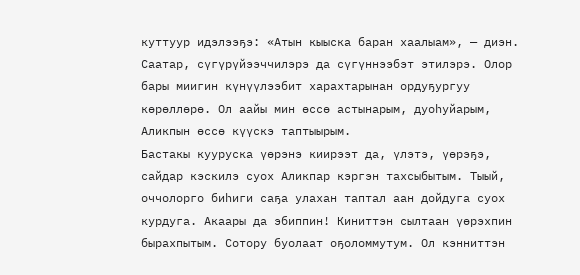куттуур идэлээҕэ: «Атын кыыска баран хаалыам», — диэн. Саатар, сүгүрүйээччилэрэ да сүгүннээбэт этилэрэ. Олор бары миигин күнүүлээбит харахтарынан ордуҕургуу көрөллөрө. Ол аайы мин өссө астынарым, дуоһуйарым, Аликпын өссө күүскэ таптыырым.
Бастакы кууруска үөрэнэ киирээт да, үлэтэ, үөрэҕэ, сайдар кэскилэ суох Аликпар кэргэн тахсыбытым. Тыый, оччолорго биһиги саҕа улахан таптал аан дойдуга суох курдуга. Акаары да эбиппин! Киниттэн сылтаан үөрэхпин бырахпытым. Сотору буолаат оҕоломмутум. Ол кэнниттэн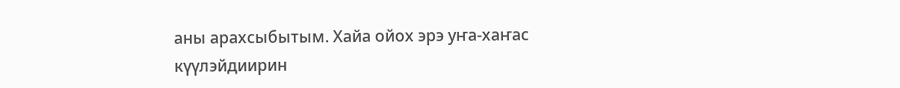аны арахсыбытым. Хайа ойох эрэ уҥа-хаҥас күүлэйдиирин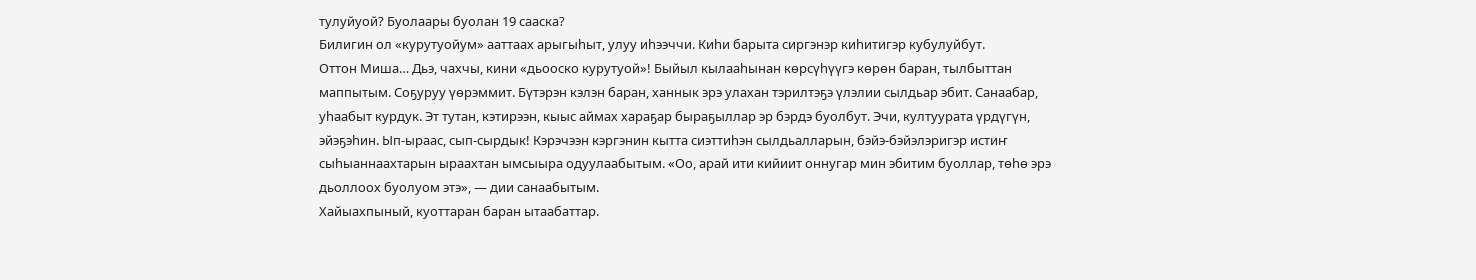тулуйуой? Буолаары буолан 19 сааска?
Билигин ол «курутуойум» ааттаах арыгыһыт, улуу иһээччи. Киһи барыта сиргэнэр киһитигэр кубулуйбут.
Оттон Миша… Дьэ, чахчы, кини «дьооско курутуой»! Быйыл кылааһынан көрсүһүүгэ көрөн баран, тылбыттан маппытым. Соҕуруу үөрэммит. Бүтэрэн кэлэн баран, ханнык эрэ улахан тэрилтэҕэ үлэлии сылдьар эбит. Санаабар, уһаабыт курдук. Эт тутан, кэтирээн, кыыс аймах хараҕар быраҕыллар эр бэрдэ буолбут. Эчи, култуурата үрдүгүн, эйэҕэһин. Ып-ыраас, сып-сырдык! Кэрэчээн кэргэнин кытта сиэттиһэн сылдьалларын, бэйэ-бэйэлэригэр истиҥ сыһыаннаахтарын ыраахтан ымсыыра одуулаабытым. «Оо, арай ити кийиит оннугар мин эбитим буоллар, төһө эрэ дьоллоох буолуом этэ», — дии санаабытым.
Хайыахпыный, куоттаран баран ытаабаттар.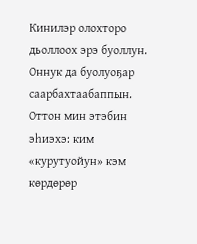Кинилэр олохторо дьоллоох эрэ буоллун. Оннук да буолуоҕар саарбахтаабаппын. Оттон мин этэбин эһиэхэ: ким «курутуойун» кэм көрдөрөр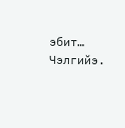эбит…
Чэлгийэ.